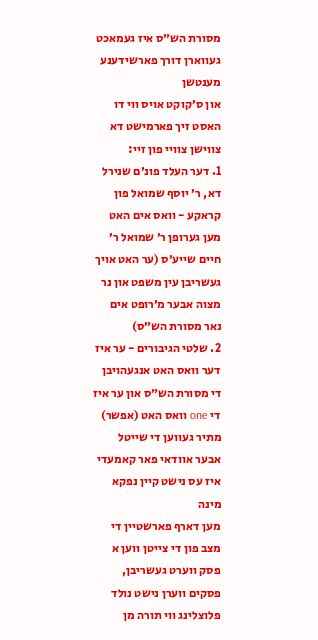מסורת הש״ס איז געמאכט געווארן דורך פארשידענע מענטשן
און ס׳קוקט אויס ווי דו האסט זיך פארמישט דא צווישן צוויי פון זיי:
1. דער העלד פונ׳ם שנירל דא, ר׳ יוסף שמואל פון קראקע - וואס אים האט מען גערופן ר׳ שמואל ר׳ חיים שייע׳ס (ער האט אויך געשריבן עין משפט און נר מצוה אבער מ׳רופט אים נאר מסורת הש״ס)
2. שלטי הגיבורים - ער איז דער וואס האט אנגעהויבן די מסורת הש״ס און ער איז די one וואס האט (אפשר) מתיר געווען די שייטל
אבער אוודאי פאר קאמעדי איז עס נישט קיין נפקא מינה
מען דארף פארשטיין די מצב פון די צייטן ווען א פסק ווערט געשריבן, פסקים ווערן נישט נולד פלוצלינג ווי תורה מן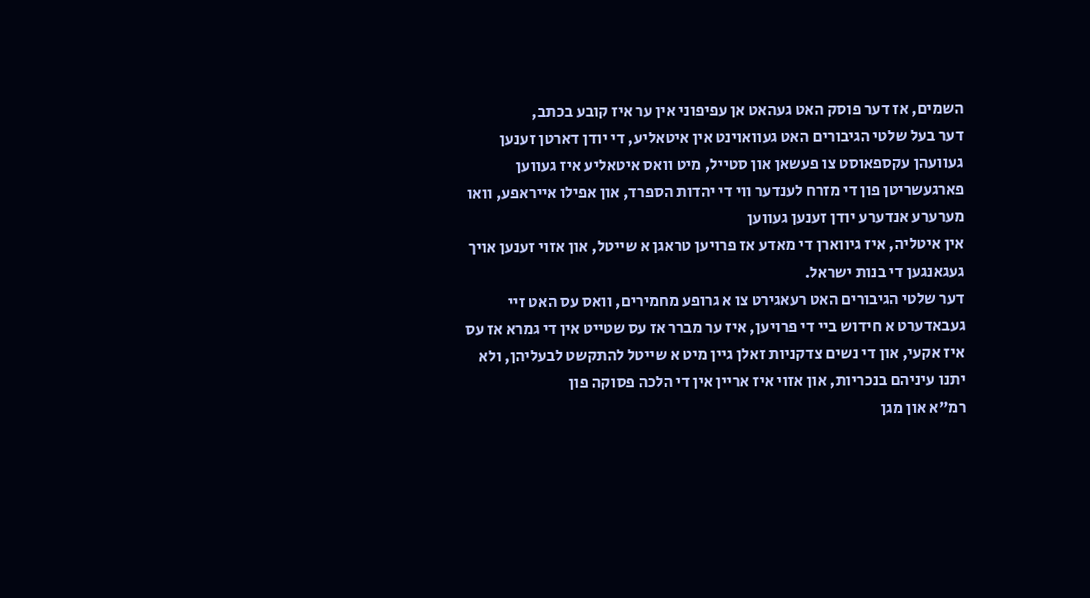השמים, אז דער פוסק האט געהאט אן עפיפוני אין ער איז קובע בכתב,
דער בעל שלטי הגיבורים האט געוואוינט אין איטאליע, די יודן דארטן זענען געוועהן עקספאוסט צו פעשאן און סטייל, מיט וואס איטאליע איז געווען פארגעשריטן פון די מזרח לענדער ווי די יהדות הספרד, און אפילו אייראפע, וואו מערערע אנדערע יודן זענען געווען
אין איטליה, איז גיווארן די מאדע אז פרויען טראגן א שייטל, און אזוי זענען אויך געגאנגען די בנות ישראל.
דער שלטי הגיבורים האט רעאגירט צו א גרופע מחמירים, וואס עס האט זיי געבאדערט א חידוש ביי די פרויען, איז ער מברר אז עס שטייט אין די גמרא אז עס איז אקעי, און די נשים צדקניות זאלן גיין מיט א שייטל להתקשט לבעליהן, ולא יתנו עיניהם בנכריות, און אזוי איז אריין אין די הלכה פסוקה פון
רמ"א און מגן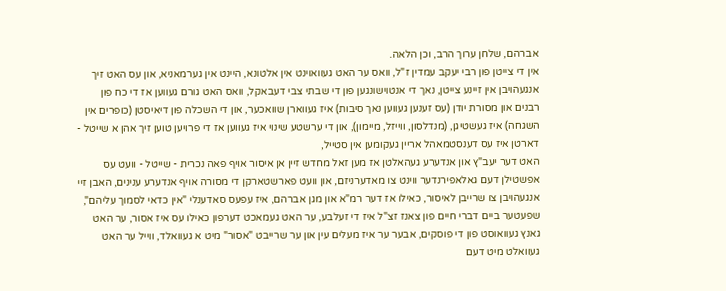אברהם, שלחן ערוך הרב, וכן הלאה.
אין די צייטן פון רבי יעקב עמדין ז"ל, וואס ער האט געוואוינט אין אלטונא, היינט אין גערמאניא, און עס האט זיך אנגעהויבן אין זיינע צייטן, נאך די אנטוישונגען פון די שבתי צבי דעבאקל, וואס האט גורם געווען אז די כח פון רבנים און מסורת יודן (עס זענען געווען נאך סיבות) איז געווארן שוואכער, און די השכלה פון דיאיסטן (כופרים אין השגחה) איז געשטיגן, (מנדלסון, ווייזל, מיימון), און די ערשטע שינוי איז געווען אז די פרויען טוען זיך אהן א שייטל - דארטן איז עס דענסטמאהל אריין געקומען אין סטייל,
האט דער יעב"ץ און אנדערע געהאלטן אז מען זאל מחדש זיין אן איסור אויף פאה נכרית - שייטל - וועט עס אפשטילן דעם גאלאפירנדער ווינט צו מאדערניזם, און וועט פארשטארקן די מסורה אויף אנדערע ענינים, האבן זיי אנגעהויבן צו שרייבן לאיסור, כאילו אז דער רמ"א און מגן אברהם, איז עפעס סאדענלי "אין כדאי לסמוך עליהם",
שפעטער ביים דברי חיים פון צאנז זצ"ל איז די זעלבע, ער האט געמאכט דערפון כאילו עס איז אסור, ער האט גאנץ געוואוסט פון די פוסקים, אבער ער איז מעלים עין און ער שרייבט "אסור" מיט א געוואלד, ווייל ער האט געוואלט מיט דעם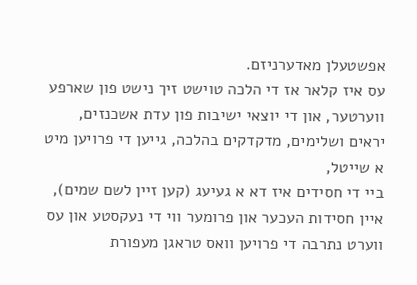אפשטעלן מאדערניזם.
עס איז קלאר אז די הלכה טוישט זיך נישט פון שארפע ווערטער, און די יוצאי ישיבות פון עדת אשכנזים, יראים ושלימים, מדקדקים בהלכה, גייען די פרויען מיט א שייטל,
ביי די חסידים איז דא א געיעג (קען זיין לשם שמים), איין חסידות העכער און פרומער ווי די נעקסטע און עס ווערט נתרבה די פרויען וואס טראגן מעפורת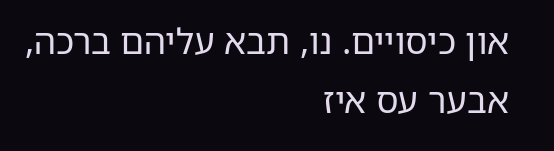און כיסויים. נו, תבא עליהם ברכה,
אבער עס איז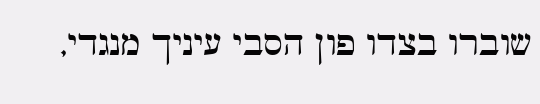שוברו בצדו פון הסבי עיניך מנגדי,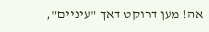אה! מען דרוקט דאך "עיניים",